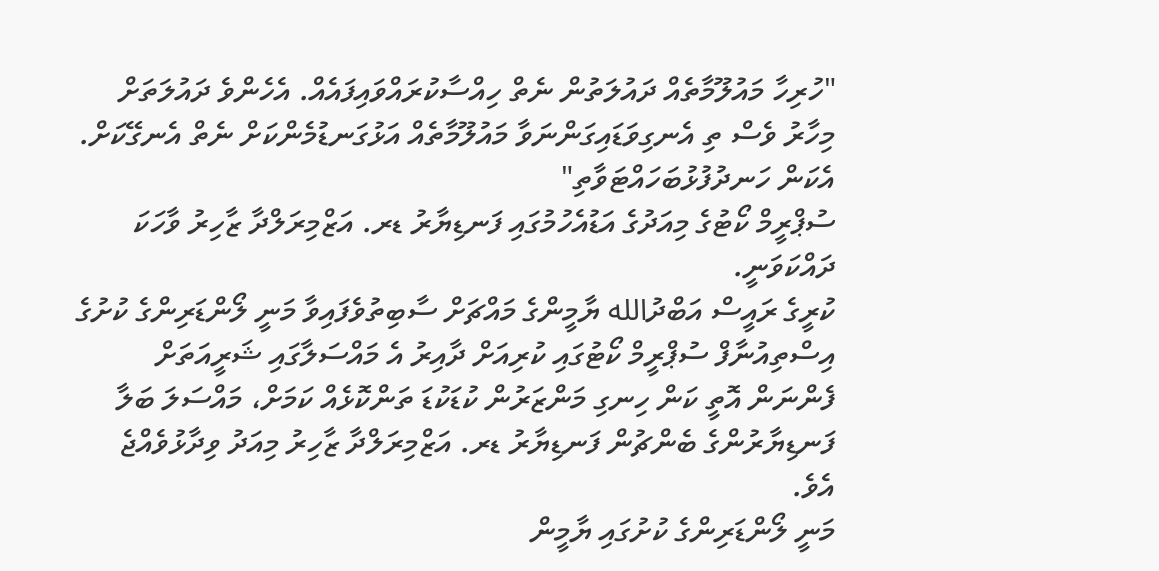"ހުރިހާ މައުލޫމާތެއް ދައުލަތުން ނެތް ހިއްސާކުރައްވައިފައެއް. އެހެންވެ ދައުލަތަށް މިހާރު ވެސް ތި އެނގިވަޑައިގަންނަވާ މައުލޫމާތެއް އަޅުގަނޑުމެންކަށް ނެތް އެނގޭކަށް. އެކަން ހަނދުފުޅުބަހައްޓަވާތި"
ސުޕްރީމް ކޯޓުގެ މިއަދުގެ އަޑުއެހުމުގައި ފަނޑިޔާރު ޑރ. އަޒްމިރަލްދާ ޒާހިރު ވާހަކަ ދައްކަވަނީ.
ކުރީގެ ރައީސް އަބްދުالله ޔާމީންގެ މައްޗަށް ސާބިތުވެފައިވާ މަނީ ލޯންޑަރިންގެ ކުށުގެ އިސްތިއުނާފް ސުޕްރީމް ކޯޓުގައި ކުރިއަށް ދާއިރު އެ މައްސަލާގައި ޝަރީއަތަށް ފެންނަން އޮތީ ކަން ހިނގި މަންޒަރުން ކުޑަކުޑަ ތަންކޮޅެއް ކަމަށް، މައްސަލަ ބަލާ ފަނޑިޔާރުންގެ ބެންޗުން ފަނޑިޔާރު ޑރ. އަޒްމިރަލްދާ ޒާހިރު މިއަދު ވިދާޅުވެއްޖެ އެވެ.
މަނީ ލޯންޑަރިންގެ ކުށުގައި ޔާމީން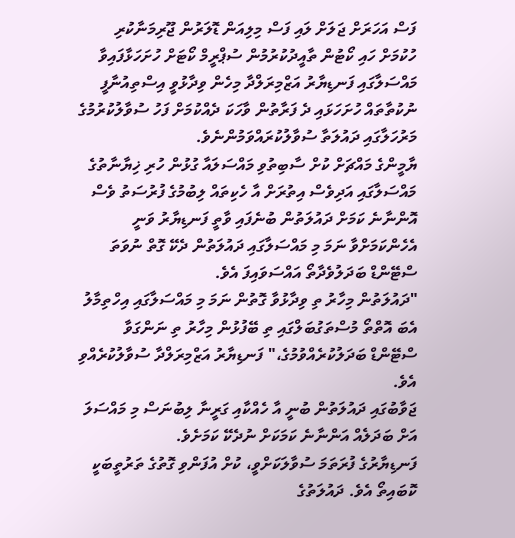ފަސް އަހަރަށް ޖަލަށް ލައި ފަސް މިލިއަން ޑޮލަރުން ޖޫރިމަނާކުރި ހުކުމަށް ހައި ކޯޓުން ތާއީދުކުރުމުން ސުޕްރީމް ކޯޓަށް ހުށަހަޅާފައިވާ މައްސަލާގައި ފަނޑިޔާރު އަޒްމިރަލްދާ މިހެން ވިދާޅުވީ އިސްތިއުނާފީ ނުކުތާތައް ހުށަހަޅައި ދެ ފަރާތުން ވާހަކަ ދެއްކުމަށް ފަހު ސުވާލުކުރުމުގެ މަރުހަލާގައި ދައުލަތާ ސުވާލުކުރައްވަމުންނެވެ.
ޔާމީންގެ މައްޗަށް ކުށް ސާބިތުވި މައްސަލައާ ގުޅުން ހުރި ޚިޔާނާތުގެ މައްސަލާގައި އަދިވެސް އިތުރަށް އާ ހެކިތައް ލިބުމުގެ ފުރުސަތު ވެސް އޮންނާނެ ކަމަށް ދައުލަތުން ބުނެފައި ވާތީ ފަނޑިޔާރު ވަނީ އެހެންކަމަށްވާ ނަމަ މި މައްސަލާގައި ދައުލަތުން ދެކޭ ގޮތް ނުވަތަ ސްޓޭންޑް ބަދަލުވެދާތޯ އައްސަވައިފަ އެވެ.
"ދައުލަތުން މިހާރު ތި ވިދާޅުވާ ގޮތުން ނަމަ މި މައްސަލާގައި އިހްތިމާލު އެބަ އޮތްތޯ މުސްތަގުބަލްގައި ތި ބޭފުޅުން މިހާރު ތި ނަންގަވާ ސްޓޭންޑް ބަދަލުކުރެއްވުމުގެ،" ފަނޑިޔާރު އަޒްމިރަލްދާ ސުވާލުކުރެއްވި އެވެ.
ޖަވާބުގައި ދައުލަތުން ބުނީ އާ ހެއްކާއި ގަރީނާ ލިބުނަސް މި މައްސަލަ އަށް ބަދަލެއް އަންނާނެ ކަމަކަށް ނުދެކޭ ކަމަށެވެ.
ފަނޑިޔާރުގެ ފުރަތަމަ ސުވާލަކަށްވީ، ކުށް އުފަންވި ގޮތުގެ ތަރުތީބަކީ ކޮބައިތޯ އެވެ. ދައުލަތުގެ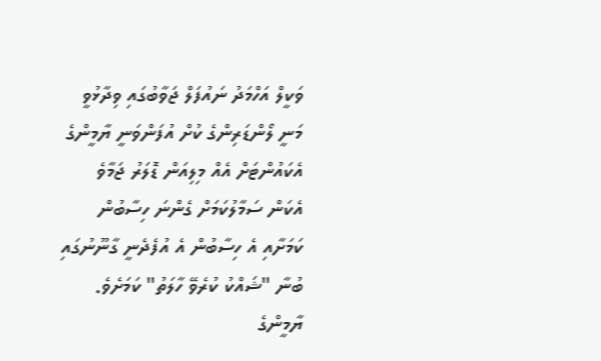ވަކީލް އަހްމަދު ނައުފަލް ޖަވާބުގައި ވިދާޅުވީ މަނީ ލޯންޑަރިންގެ ކުށް އުފަންވަނީ ޔާމީންގެ އެކައުންޓަށް އެއް މިލިއަން ޑޮލަރު ޖަމާވެ އެކަން ސަމާލުކަމަށް ގެންނަ ހިސާބުން ކަމަށާއި އެ ހިސާބުން އެ އުފެދެނީ ގާނޫނުގައި ބުނާ "ޝައްކު ކުރެވޭ ހާލަތު" ކަމަށެވެ. ޔާމީންގެ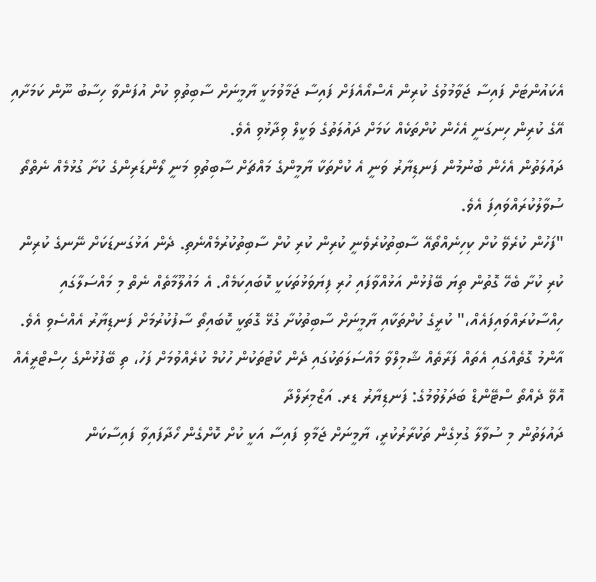އެކައުންޓަށް ފައިސާ ޖަވާމުވުގެ ކުރިން އެސްއޯއެފަށް ފައިސާ ޖަމާވުމަކީ ޔާމީނަށް ސާބިތުވި ކުށް އުފަންވާ ހިސާބު ނޫން ކަމަށާއި އޭގެ ކުރިން ހިނގަނީ އެހެން ކުށްތަކެއް ކަމަށް ދައުލަތުގެ ވަކީލް ވިދާޅުވި އެވެ.
ދައުލަތުން އެހެން ބުނުމުން ފަނޑިޔާރު ވަނީ އެ ކުށްތަކާ ޔާމީންގެ މައްޗަށް ސާބިތުވި މަނީ ލޯންޑަރިންގެ ކުށާ ގުޅުމެއް ނެތްތޯ ސުވާލުކުރައްވައިފަ އެވެ.
"ފަހުން ކުރެވޭ ކުށް ކިހިނެއްތޯއޭ ސާބިތުކުރެވެނީ ކުރިން ކުރި ކުށް ސާބިތުކުރުމެއްނެތި. ދެން އަޅުގަނޑަކަށް ނޭނގެ ކުރިން ކުރި ކުށާ ބެހޭ ގޮތުން ތިޔަ ބޭފުޅުން އަޅުއްވާފައި ހުރި ފިޔަވަޅުތަކަކީ ކޮބައިކަމެއް. އެ މައުލޫމާތެއް ނެތް މި މައްސަލާގައި ހިއްސާކުރައްވައިފައެއް،" ކުރީގެ ކުށްތަކާއި ޔާމީނަށް ސާބިތުކުށާ ގުޅޭ ގޮތަކީ ކޮބައިތޯ ސާފުކުރުމަށް ފަނޑިޔާރު އެއްސެވި އެވެ.
އާންމު ގޮތެއްގައި އެތައް ފަރާތެއް ޝާމިލްވާ މައްސަލަތަކުގައި ދެން ކޯޓުތަކުން ހުކުމް ކުރެއްވުމަށް ފަހު، ތި ބޭފުޅުންގެ ހިސްޓްރީއެއް އޮވޭ ދެއްތޯ ސްޓޭންޑް ބަދަލުވުމުގެ: ފަނޑިޔާރު ޑރ. އަޒްމިރަލްދާ
ދައުލަތުން މި ސުވާލާ ގުޅިގެން ތަކުރާރުކުރީ، ޔާމީނަށް ޖަމާވި ފައިސާ އަކީ ކުށް ކޮށްގެން ހޯދާފައިވާ ފައިސާކަން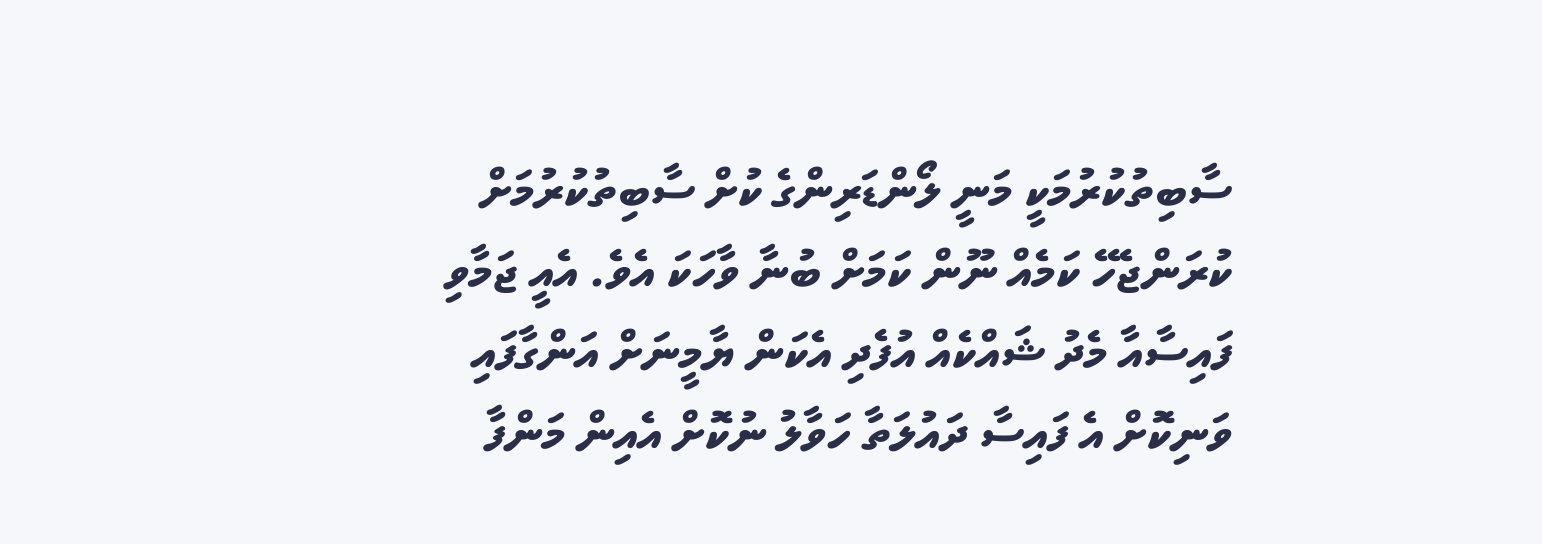ސާބިތުކުރުމަކީ މަނީ ލޯންޑަރިންގެ ކުށް ސާބިތުކުރުމަށް ކުރަންޖެހޭ ކަމެއް ނޫން ކަމަށް ބުނާ ވާހަކަ އެވެ. އެއީ ޖަމާވި ފައިސާއާ މެދު ޝައްކެއް އުފެދި އެކަން ޔާމީނަށް އަންގާފައި ވަނިކޮށް އެ ފައިސާ ދައުލަތާ ހަވާލު ނުކޮށް އެއިން މަންފާ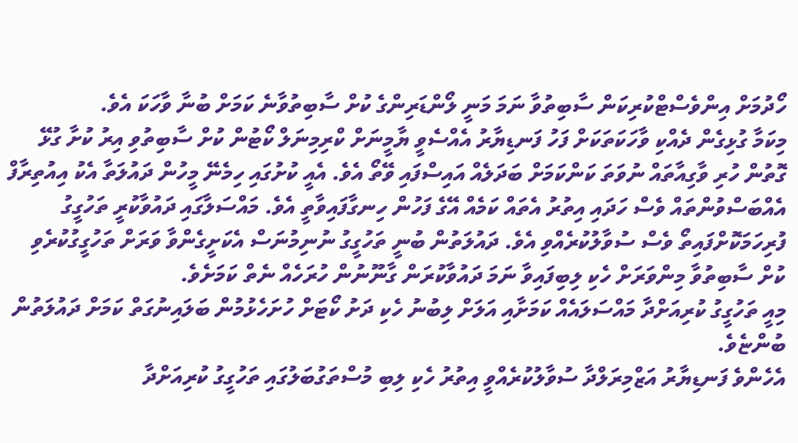ހޯދުމަށް އިންވެސްޓްކުރިކަން ސާބިތުވާ ނަމަ މަނީ ލޯންޑަރިންގެ ކުށް ސާބިތުވާނެ ކަމަށް ބުނާ ވާހަކަ އެވެ.
މިކަމާ ގުޅިގެން ދެއްކި ވާހަކަތަކަށް ފަހު ފަނޑިޔާރު އެއްސެވީ ޔާމީނަށް ކްރިމިނަލް ކޯޓުން ކުށް ސާބިތުވި އިރު ކުށާ ގުޅޭ ގޮތުން ހުރި ވާގިއާތައް ނުވަތަ ކަންކަމަށް ބަދަލެއް އައިސްފައި ވޭތޯ އެވެ. އެއީ ކުށުގައި ހިމެނޭ މީހުން ދައުލަތާ އެކު އިއުތިރާފް އެއްބަސްވުންތައް ވެސް ހަދައި އިތުރު އެތައް ކަމެއް އޭގެ ފަހުން ހިނގާފައިވާތީ އެވެ. މައްސަލާގައި ދައުވާކުރީ ތަހުގީގު ފުރިހަމަކޮށްފައިތޯ ވެސް ސުވާލުކުރެއްވި އެވެ. ދައުލަތުން ބުނީ ތަހުގީގު ނުނިމުނަސް އެކަށީގެންވާ ވަރަށް ތަހުގީގުކުރެވި ކުށް ސާބިތުވާ މިންވަރަށް ހެކި ލިބިފައިވާ ނަމަ ދައުވާކުރަން ގާނޫނުން ހުރަހެއް ނެތް ކަމަށެވެ.
މިއީ ތަހުގީގު ކުރިއަށްދާ މައްސަލައެއް ކަމަށާއި އަލަށް ލިބުނު ހެކި ދަށު ކޯޓަށް ހުށަހެޅުމުން ބަލައިނުގަތް ކަމަށް ދައުލަތުން ބުންޏެވެ.
އެހެންވެ ފަނޑިޔާރު އަޒްމިރަލްދާ ސުވާލުކުރެއްވީ އިތުރު ހެކި ލިބި މުސްތަގުބަލުގައި ތަހުގީގު ކުރިއަށްދާ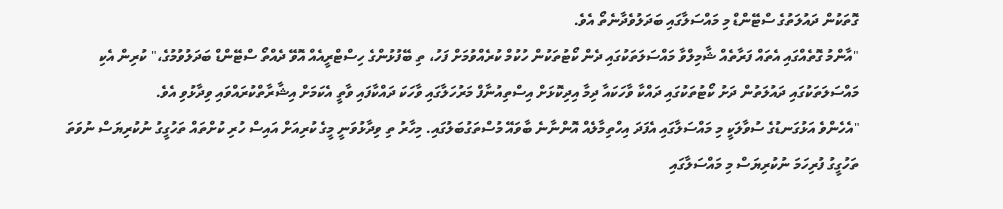ގޮތަކުން ދައުލަތުގެ ސްޓޭންޑް މި މައްސަލާގައި ބަދަލުވެދާނެތޯ އެވެ.
"އާންމު ގޮތެއްގައި އެތައް ފަރާތެއް ޝާމިލްވާ މައްސަލަތަކުގައި ދެން ކޯޓުތަކުން ހުކުމް ކުރެއްވުމަށް ފަހު، ތި ބޭފުޅުންގެ ހިސްޓްރީއެއް އޮވޭ ދެއްތޯ ސްޓޭންޑް ބަދަލުވުމުގެ،" ކުރިން އެކި މައްސަލަތަކުގައި ދައުލަތުން ދަށު ކޯޓުތަކުގައި ދައްކާ ވާހަކައާ ދިމާ އިދިކޮޅަށް އިސްތިއުނާފް މަރުހަލާގައި ވާހަކަ ދައްކާފައި ވާތީ އެކަމަށް އިޝާރާތްކުރައްވައި ވިދާޅުވި އެވެ.
"އެހެންވެ އަޅުގަނޑުގެ ސުވާލަކީ މި މައްސަލާގައި އެފަދަ އިހްތިމާލެއް އޮންނާނެ ބާވައޭ މުސްތަގުބަލުގައި. މިހާރު ތި ވިދާޅުވަނީ މީގެ ކުރިއަށް އައިސް ހުރި ކުށްތައް ތަހުގީގު ނުކުރިޔަސް ނުވަތަ ތަހުގީގު ފުރިހަމަ ނުކުރިޔަސް މި މައްސަލާގައި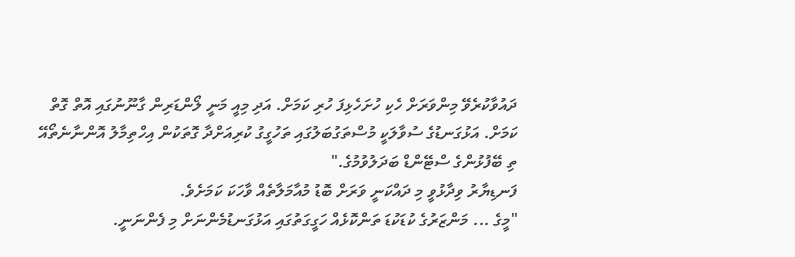ދައުވާކުރެވޭ މިންވަރަށް ހެކި ހުށަހެޅިފަ ހުރި ކަމަށް. އަދި މިއީ މަނީ ލޯންޑަރިން ގާނޫނުގައި އޮތް ގޮތް ކަމަށް. އަޅުގަނޑުގެ ސުވާލަކީ މުސްތަގުބަލުގައި ތަހުގީގު ކުރިއަށްދާ ގޮތަކުން އިހްތިމާލު އޮންނާނެތޯއޭ ތި ބޭފުޅުންގެ ސްޓޭންޑް ބަދަލުވުމުގެ."
ފަނޑިޔާރު ވިދާޅުވީ މި ދައްކަނީ ވަރަށް ބޮޑު މުއާމަލާތެއް ވާހަކަ ކަމަށެވެ.
"މީގެ ... މަންޒަރުގެ ކުޑަކުޑަ ތަންކޮޅެއް ހަގީގަތުގައި އަޅުގަނޑުމެންނަށް މި ފެންނަނީ.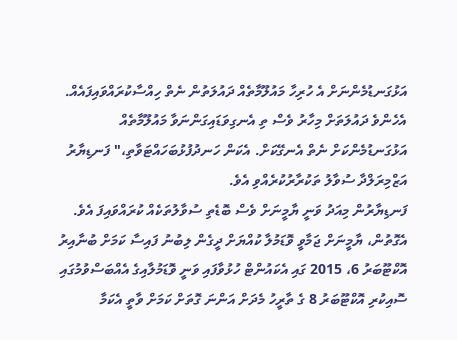އަޅުގަނޑުމެންނަށް އެ ހުރިހާ މައުލޫމާތެއް ދައުލަތުން ނެތް ހިއްސާކުރައްވައިފައެއް. އެހެންވެ ދައުލަތަށް މިހާރު ވެސް ތި އެނގިވަޑައިގަންނަވާ މައުލޫމާތެއް އަޅުގަނޑުމެންކަށް ނެތް އެނގޭކަށް. އެކަން ހަނދުފުޅުބަހައްޓަވާތި،" ފަނޑިޔާރު އަޒްމިރަލްދާ ސުވާލު ތަކުރާރުކުރެއްވި އެވެ.
ފަނޑިޔާރުން މިއަދު ވަނީ ޔާމީނަށް ވެސް ބޮޑެތި ސުވާލުތަކެއް ކުރައްވައިފަ އެވެ. އެގޮތުން، ޔާމީނަށް ޖަމާވީ ވޮޑަމުލާ ކުއްޔަށް ދީގެން ލިބުނު ފައިސާ ކަމަށް ބުނާއިރު އޮކްޓޫބަރު 6، 2015 ގައި އެކައުންޓް ހުޅުވާފައި ވަނީ ވޮޑަމުލާއިގެ އެއްބަސްވުމުގައި ސޮއިކުރި އޮކްޓޫބަރު 8 ގެ ތާރީހު މެދަށް އަންނަ ގޮތަށް ކަމަށް ވާތީ އެކަމާ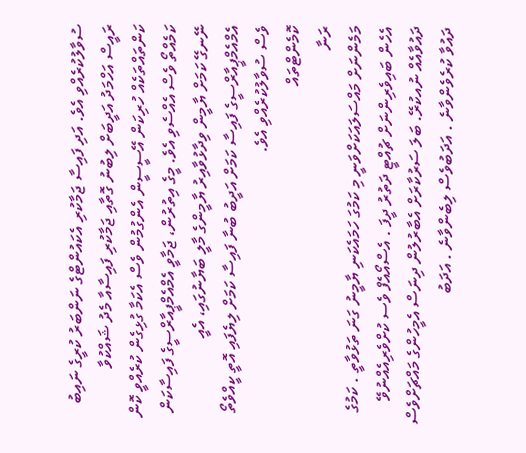ސުވާލުކުރެއްވި އެވެ. އަދި ފައިސާ ޖަމާކުރި އެކައުންޓްގެ ނަންބަރު ކުރީގެ ނައިބު ރައީސް އަހްމަދު އަދީބަށް ލިބުނު ގޮތާއި ޖަމާކުރި ފައިސާއާ މެދު ޝައްކުވާ ކަންތައްތަކެއް ހުރިކަން އޭސީސީން އެންގުމުން ވެސް އެކަމާ ގުޅިގެން ކުރެއްވީ ކޮން ކަމެއްތޯ ވެސް އެއްސެވި އެވެ. މީގެ އިތުރުން، ޖަމާވީ އެމްއެމްޕީއާރްސީގެ ފައިސާކަން ނޭނގޭ ކަމަށް ޔާމީން ވިދާޅުވާއިރު ޔާމީންގެ މާލީ ބަޔާނުގައި، އެއީ އެމްއެމްޕީއާރްސީގެ ފައިސާ ކަމަށް އަދީބު ބުނާ ފައިސާ ކަމަށް ލިޔެފައި އޮތީ ކީއްވެތޯ ވެސް ސުވާލުކުރެއްވި އެވެ.
ކޮމެންޓްތައް
ރަނާ
މަމެންނަށް މައްސަލައަކަށްވަނީ މި ކަމުގަ ހަމައެކަނި ޔާމީނު ގަނަ ތަޅުވާތީ . ކަމުގެ އެހެން ބައިވެރިންނަށް ޗުއްޓީ ދަތުރު ދީފަ . އެސްއޯއެފް ވެސ ކުށްވެރިއެއްނުވޭ ދައުވާއެއް ނުއކުރޭ. ބަލަ ސަރުކާރަށް އެބާރުލުން ދިނަސް އެމީހުންގެ މައްޗަށްވެސް ދައުވާ ކުރެވެންވާނެ . އަދަބުވެސް ލިބެންވާނެ . އަދަބު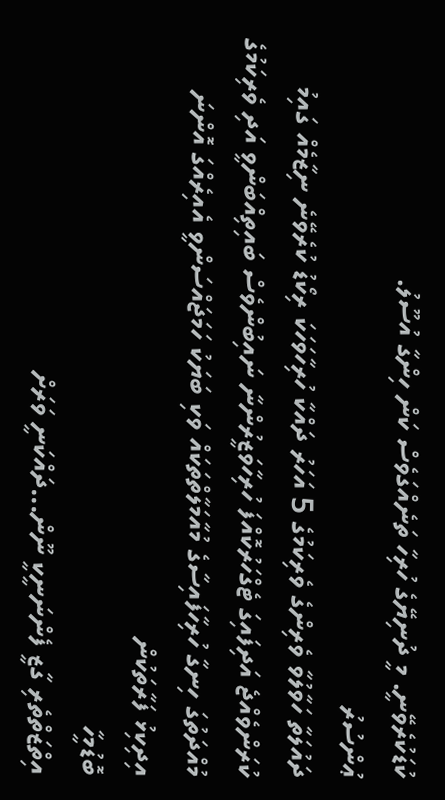ކުޑަކުރެވޭނީ. މީ ދުނިޔޭގެ ހުރިހާ ތަނެއްގަވެސް ކަން ހިންގާ އުސޫލު.
ޢުންސުރު
ދައުލަތާ ހަވާލުވާ ވެރިންގެ ވެރިކަމުގެ 5 އަހަރު ދައްކާ ހުރިހާވަހަކަ ރިކޯޑު ކުރެވޭނެ ނިޒާމެއް ގައިމު ކުރަންވެއްޖެ އަދިފައިގަ ޓެގްހަރުކޮއްފަ ހުރިހާވަޒީރުންނާ ނައިބުންވެސް ބައިތިއްބަންވީ އަދި ވެރިކަމުގެ މުއްދަތުގަ ހިނގާ ހުރިހާފައިސާގެ މުއާމަލާތްތަކައް ވަކި ބަޔަކު ހަމަޖައްސަންވީ އެއިރެއްގަ އޮންނަ އިދިކިޅު ފަރާތަކުން
ބޮޑުމީހާ
އިތްޒަތްތެރި ގާޒީ ފެންނަނީކީ ނޫން...ދައްކަނީ ވަރަށް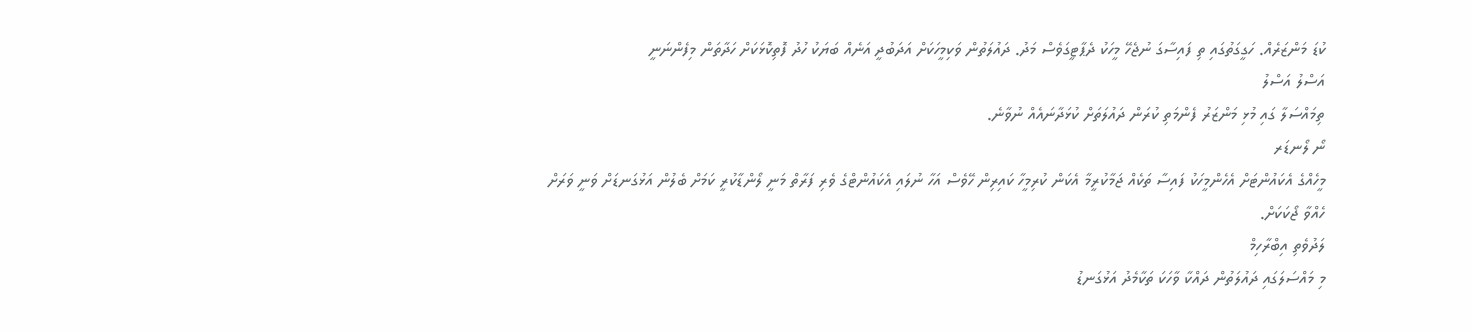ކުޑަ މަންޒަރެއް. ހަގީގަތުގައި ތި ފައިސާގަ ނުޖެހޭ މީހަކު ދެޕާޓީގަވެސް މަދު. ދައުލަތުން ވަކިމީހަކަށް އަދަބުދީ އަނެއް ބަޔަކު ހުދު ފޮތިކޮޅަކަށް ހަދާތަން މިފެންނަނީ
އަސްލު އަސްލު
ތިމައްސަލާ ގައި މުޅި މަންޒަރު ފެންމަތި ކުރަން ދައުލަތަށް ކުޅަދާނައެއް ނުވާނެ.
ނޯ ލޯނޑަރ
މީހެއްގެ އެކައުންޓަށް އެހެންމީހަކު ފައިސާ ތަކެއް ޖަމާކުރީމާ އެކަން ކުރިމީހާ ކައިރިން ހޭވެސް އަހާ ނުލައި އެކައުންޓްގެ ވެރި ފަރާތް މަނީ ލޯންޑާކުރީ ކަމަށް ބެލުން އަޅުގަނޑަށް ވަނީ ވަރަށް ހެއްވާ ޖޯކަކަށް.
ލަދުވެތި އިބްރާހިމް
މި މައްސަލަގައި ދައުލަތުން ދައްކާ ވާހަކަ ތަކާމެދު އަޅުގަނޑު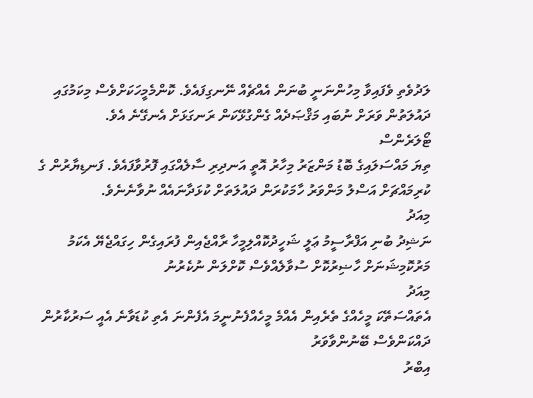ލަދުވެތި ވެފައިވާ މިހުންނަނީ ބުނަން އެއްޗެއް ނޭނގިފައެވެ. ކޮންމެމީހަކަށްވެސް މިކަމުގައި ދައުލަތުން ވަރަށް ނުބައި މަޤްޞަދެއް ގެންގުޅޭކަން ރަނގަޅަށް އެނގޭނެ އެވެ.
ޓޯލަރެންސް
ތިޔަ މައްސަލައިގެ ބޮޑު މަންޒަރު މިހާރު އޮތީ އަނދިރި ސާލެއްގައި ފޮރުވާފައެވެ. ފަނޑިޔާރުން ގެ ކުރިމައްޗަށް އަސްލު މަންވަރު ހާމަކުރަން ދައުލަތަށް ކުޅަދާނައެއް ނުވާނެނެވެ.
މިއަދު
ނަޝިދު ބުނި އަފްރާސީމު ޢަލީ ޝަހީދުކޮއްލިމީހާ ރާއްޖެއިން ފުރައިގެން ހިގައްޖެޔޭ އެކަމު މަރުކޮމިޝަނަށް ހާޟިރުކޮށް ސުވާލެއްވެސް ކޮށްލަން ނުކެރުނު
މިއަދު
އެތައްސަތޭކަ މީހެއްގެ ތެރެއިން އެއްމެ މީހެއްފެނުނީމަ އެފެންނަ އެތި ކުޑަވާނެ އެއީ ސަރުކާރުން ދައްކަންވެސް ބޭނުންވާވަރު
އިބްރު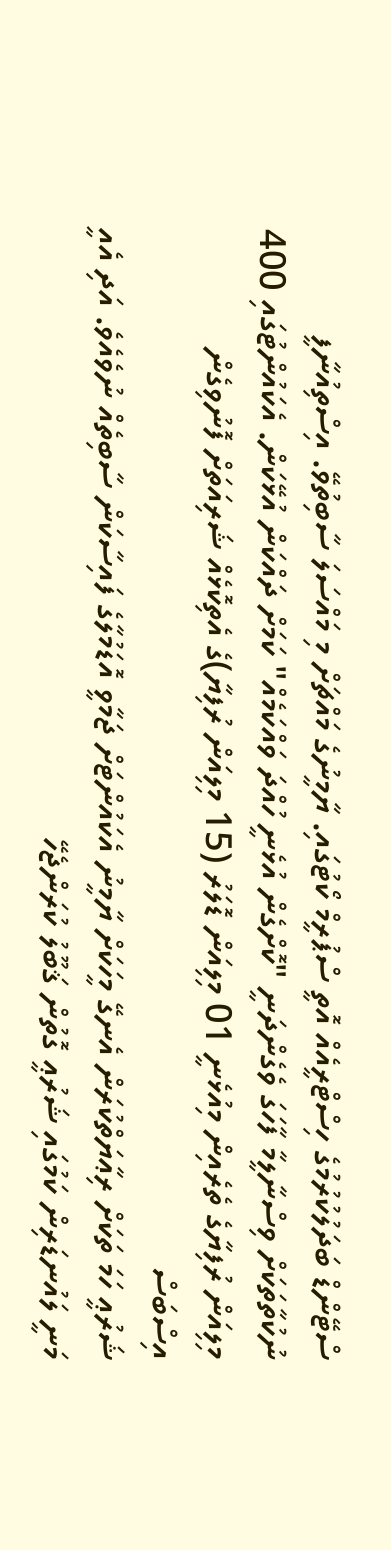ސްޓޭންޑް ބަދަލުކުރުމުގެ ހިސްޓްރީއެއް އޮތީ ސްޕުރީމް ކޯޓުގައި. ޔާމީނުގެ މައްޗަށް މި މައްސަލަ ސާބިތުވޭ. އިސްތިއުނާފީ ނުކުތާތަކަށް ވިސްނާލީމާ ފާހަގަ ވެގެންދަނީ "ކޮށްގެން އުޅެނީ ހުއްދަ ވައްކަމެއް" ކަމަށް ދައްކަން އުޅޭކަން. އެކައުންޓުގައި 400 މިލިއަން ރުފިޔާގެ ތެރެއިން މިއުޅެނީ 01 މިލިއަން ޑޮލަރު (15 މިލިއަން ރުފިޔާ)ގެ އެތިކޮޅެއް ޝަރިއަތަށް ފޮނުވިގެން
އިސްބަސް
ޝަރުޢީ ހަމަ ތަކަށް ރިޢާޔަތްކުރަން އެނގޭ މީހަކަށް ޔާމީނު އެކައުންޓަށް ޖަމާވީ އޮޑަމުލާގެ ފައިސާކަން ސާބިތެއް ނުވެއެވެ. އަދި އެއީ މަނީ ލައުނޑަރިން ކަމުގައި ޝަރުޢީ ގޮތުން ޤަބޫލު ކުރަންޖެހޭ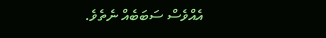އެއްވެސް ސަބަބެއް ނެތެވެ.